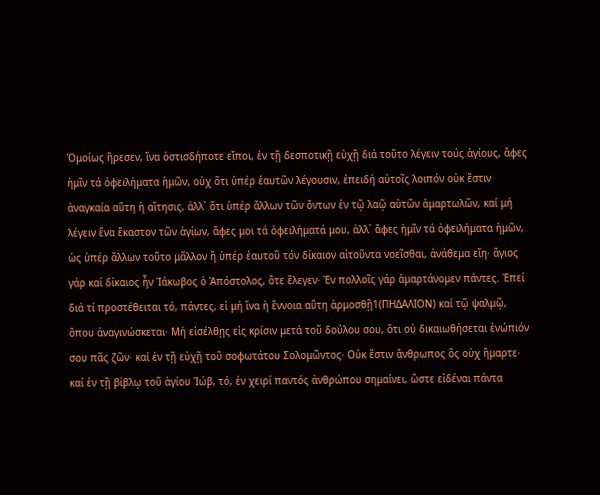Ὁμοίως ἤρεσεν, ἵνα ὁστισδήποτε εἴποι, ἐν τῇ δεσποτικῇ εὐχῇ διά τοῦτο λέγειν τούς ἁγίους, ἄφες ἡμῖν τά ὀφειλήματα ἡμῶν, οὐχ ὅτι ὑπέρ ἑαυτῶν λέγουσιν, ἐπειδή αὐτοῖς λοιπόν οὐκ ἔστιν ἀναγκαία αὕτη ἡ αἴτησις, ἀλλ᾽ ὅτι ὑπέρ ἄλλων τῶν ὄντων ἐν τῷ λαῷ αὐτῶν ἁμαρτωλῶν, καί μή λέγειν ἕνα ἕκαστον τῶν ἁγίων, ἄφες μοι τά ὀφειλήματά μου, ἀλλ᾽ ἄφες ἡμῖν τά ὀφειλήματα ἡμῶν, ὡς ὑπέρ ἄλλων τοῦτο μᾶλλον ἤ ὑπέρ ἑαυτοῦ τόν δίκαιον αἰτοῦντα νοεῖσθαι, ἀνάθεμα εἴη· ἅγιος γάρ καί δίκαιος ἦν Ἰάκωβος ὁ Ἀπόστολος, ὅτε ἔλεγεν· Ἐν πολλοῖς γάρ ἁμαρτάνομεν πάντες. Ἐπεί διά τί προστέθειται τό, πάντες, εἰ μή ἵνα ἡ ἔννοια αὕτη ἁρμοσθῇ1(ΠΗΔΑΛΙΟΝ) καί τῷ ψαλμῷ, ὅπου ἀναγινώσκεται· Μή εἰσέλθῃς εἰς κρίσιν μετά τοῦ δούλου σου, ὅτι οὐ δικαιωθήσεται ἐνώπιόν σου πᾶς ζῶν· καί ἐν τῇ εὐχῇ τοῦ σοφωτάτου Σολομῶντος· Οὐκ ἔστιν ἄνθρωπος ὃς οὐχ ἥμαρτε· καί ἐν τῇ βίβλῳ τοῦ ἁγίου Ἰώβ, τό, ἐν χειρί παντός ἀνθρώπου σημαίνει, ὥστε εἰδέναι πάντα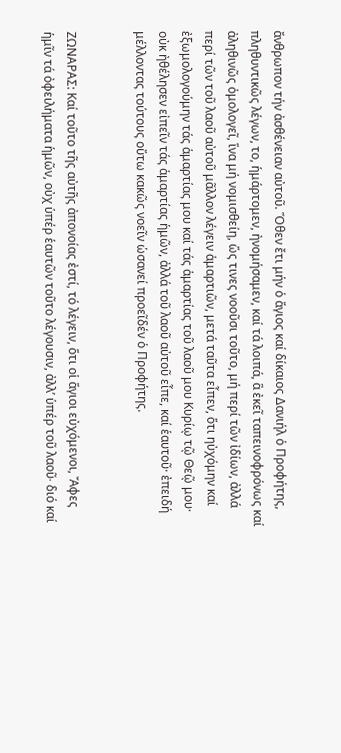ἄνθρωπον τήν ἀσθένειαν αὐτοῦ. Ὅθεν ἔτι μήν ὁ ἅγιος καί δίκαιος Δανιήλ ὁ Προφήτης, πληθυντικῶς λέγων, το, ἡμάρτομεν, ἠνομήσαμεν, καί τά λοιπά, ἃ ἐκεῖ ταπεινοφρόνως καί ἀληθινῶς ὁμολογεῖ, ἵνα μή νομισθείη, ὥς τινες νοοῦσι τοῦτο, μή περί τῶν ἰδίων, ἀλλά περί τῶν τοῦ λαοῦ αὐτοῦ μᾶλλον λέγειν ἁμαρτιῶν, μετά ταῦτα εἶπεν, ὅτι ηὐχόμην καί ἐξωμολογούμην τάς ἁμαρτίας μου καί τάς ἁμαρτίας τοῦ λαοῦ μου Κυρίῳ τῷ Θεῷ μου· οὐκ ἠθέλησεν εἰπεῖν τάς ἁμαρτίας ἡμῶν, ἀλλά τοῦ λαοῦ αὐτοῦ εἶπε, καί ἑαυτοῦ· ἐπειδή μέλλοντας τούτους οὕτω κακῶς νοεῖν ὡσανεί προεῖδέν ὁ Προφήτης.


ΖΩΝΑΡΑΣ: Καί τοῦτο τῆς αὐτῆς ἀπονοίας ἐστί, τό λέγειν, ὅτι οἱ ἅγιοι εὐχόμενοι, Ἄφες ἡμῖν τά ὀφειλήματα ἡμῶν, οὐχ ὑπέρ ἑαυτῶν τοῦτο λέγουσιν, ἀλλ’ ὑπέρ τοῦ λαοῦ∙ διό καί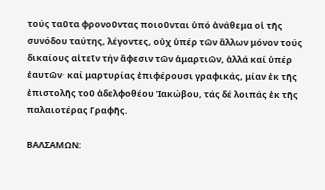τούς ταῦτα φρονοῦντας ποιοῦνται ὑπό ἀνάθεμα οἱ τῆς συνόδου ταύτης, λέγοντες, οὐχ ὑπέρ τῶν ἄλλων μόνον τούς δικαίους αἰτεῖν τήν ἄφεσιν τῶν ἁμαρτιῶν, ἀλλά καί ὑπέρ ἑαυτῶν∙ καί μαρτυρίας ἐπιφέρουσι γραφικάς, μίαν ἐκ τῆς ἐπιστολῆς τοῦ ἀδελφοθέου Ἰακώβου, τάς δέ λοιπάς ἐκ τῆς παλαιοτέρας Γραφῆς.

ΒΑΛΣΑΜΩΝ: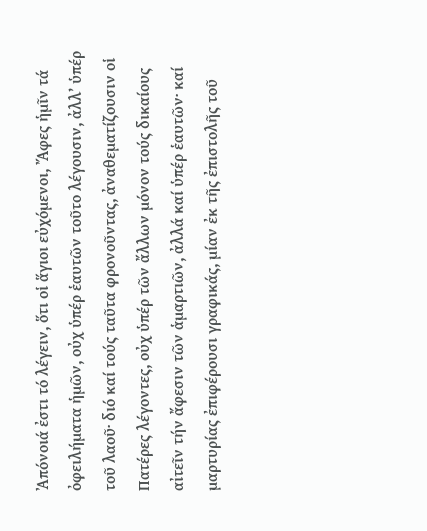Ἀπόνοιά ἐστι τό λέγειν, ὅτι οἱ ἅγιοι εὐχόμενοι, Ἄφες ἡμῖν τά ὀφειλήματα ἡμῶν, οὐχ ὑπέρ ἑαυτῶν τοῦτο λέγουσιν, ἀλλ’ ὑπέρ τοῦ λαοῦ∙ διό καί τούς ταῦτα φρονοῦντας, ἀναθεματίζουσιν οἱ Πατέρες λέγοντες, οὐχ ὑπέρ τῶν ἄλλων μόνον τούς δικαίους αἰτεῖν τήν ἄφεσιν τῶν ἁμαρτιῶν, ἀλλά καί ὑπέρ ἑαυτῶν∙ καί μαρτυρίας ἐπιφέρουσι γραφικάς, μίαν ἐκ τῆς ἐπιστολῆς τοῦ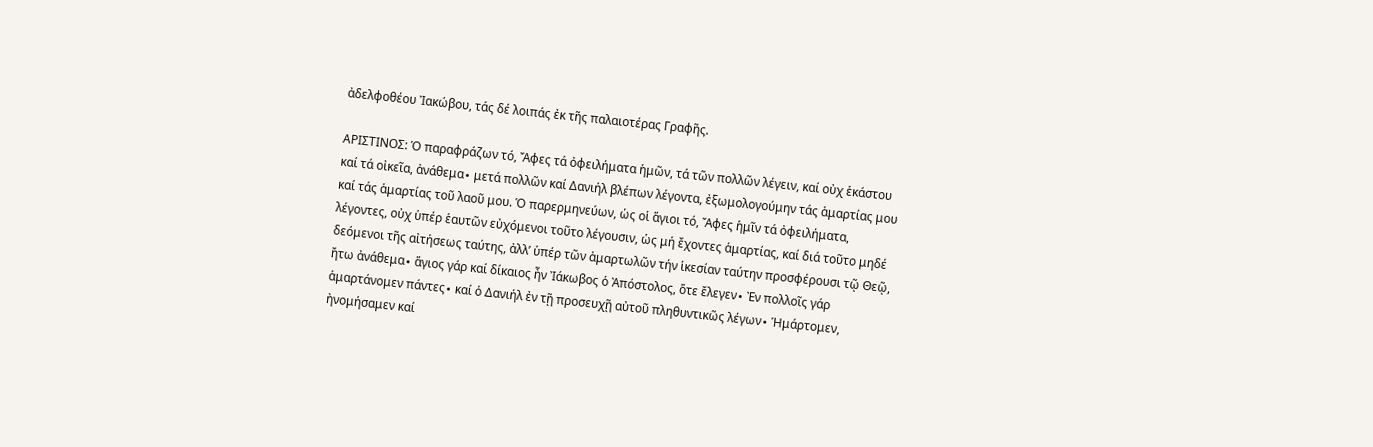ἀδελφοθέου Ἰακώβου, τάς δέ λοιπάς ἐκ τῆς παλαιοτέρας Γραφῆς.

ΑΡΙΣΤΙΝΟΣ: Ὁ παραφράζων τό, Ἄφες τά ὀφειλήματα ἡμῶν, τά τῶν πολλῶν λέγειν, καί οὐχ ἑκάστου καί τά οἰκεῖα, ἀνάθεμα∙ μετά πολλῶν καί Δανιήλ βλέπων λέγοντα, ἐξωμολογούμην τάς ἁμαρτίας μου καί τάς ἁμαρτίας τοῦ λαοῦ μου. Ὁ παρερμηνεύων, ὡς οἱ ἅγιοι τό, Ἄφες ἡμῖν τά ὀφειλήματα, λέγοντες, οὐχ ὑπέρ ἑαυτῶν εὐχόμενοι τοῦτο λέγουσιν, ὡς μή ἔχοντες ἁμαρτίας, καί διά τοῦτο μηδέ δεόμενοι τῆς αἰτήσεως ταύτης, ἀλλ’ ὑπέρ τῶν ἁμαρτωλῶν τήν ἱκεσίαν ταύτην προσφέρουσι τῷ Θεῷ, ἤτω ἀνάθεμα∙ ἅγιος γάρ καί δίκαιος ἦν Ἰάκωβος ὁ Ἀπόστολος, ὅτε ἔλεγεν∙ Ἐν πολλοῖς γάρ ἁμαρτάνομεν πάντες∙ καί ὁ Δανιήλ ἐν τῇ προσευχῇ αὐτοῦ πληθυντικῶς λέγων∙ Ἡμάρτομεν, ἠνομήσαμεν καί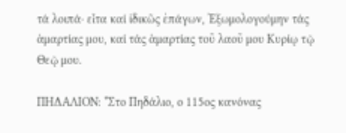τά λοιπά∙ εἶτα καί ἰδικῶς ἐπάγων, Ἐξωμολογούμην τάς ἁμαρτίας μου, καί τάς ἁμαρτίας τοῦ λαοῦ μου Κυρίῳ τῷ Θεῷ μου.

ΠΗΔΑΛΙΟΝ: *Στο Πηδάλιο, ο 115ος κανόνας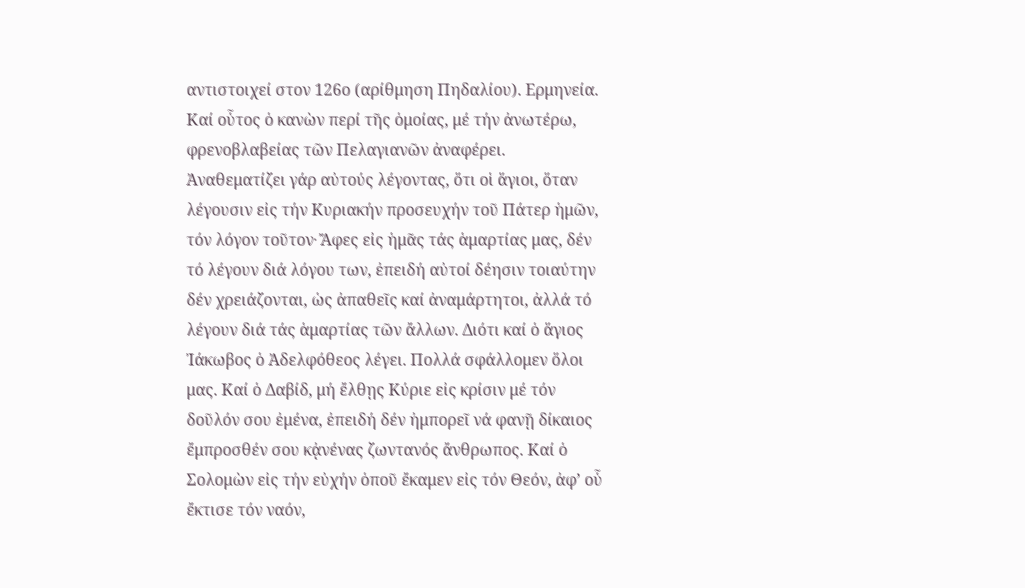αντιστοιχεί στον 126ο (αρίθμηση Πηδαλίου). Ερμηνεία. Καί οὗτος ὁ κανὼν περί τῆς ὁμοίας, μέ τήν ἀνωτέρω, φρενοβλαβείας τῶν Πελαγιανῶν ἀναφέρει. Ἀναθεματίζει γάρ αὐτούς λέγοντας, ὅτι οἱ ἅγιοι, ὅταν λέγουσιν εἰς τήν Κυριακήν προσευχήν τοῦ Πάτερ ἡμῶν, τόν λόγον τοῦτον∙ Ἄφες εἰς ἡμᾶς τάς ἁμαρτίας μας, δέν τό λέγουν διά λόγου των, ἐπειδή αὐτοί δέησιν τοιαύτην δέν χρειάζονται, ὡς ἀπαθεῖς καί ἀναμάρτητοι, ἀλλά τό λέγουν διά τάς ἁμαρτίας τῶν ἄλλων. Διότι καί ὁ ἅγιος Ἰάκωβος ὁ Ἀδελφόθεος λέγει. Πολλά σφάλλομεν ὅλοι μας. Καί ὁ Δαβίδ, μή ἔλθῃς Κύριε εἰς κρίσιν μέ τόν δοῦλόν σου ἐμένα, ἐπειδή δέν ἠμπορεῖ νά φανῇ δίκαιος ἔμπροσθέν σου κᾀνένας ζωντανός ἄνθρωπος. Καί ὁ Σολομὼν εἰς τήν εὐχήν ὁποῦ ἔκαμεν εἰς τόν Θεόν, ἀφ’ οὗ ἔκτισε τόν ναόν,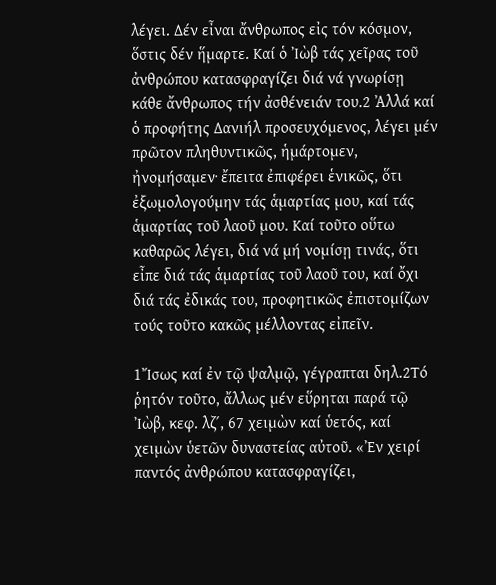λέγει. Δέν εἶναι ἄνθρωπος εἰς τόν κόσμον, ὅστις δέν ἥμαρτε. Καί ὁ Ἰὼβ τάς χεῖρας τοῦ ἀνθρώπου κατασφραγίζει διά νά γνωρίσῃ κάθε ἄνθρωπος τήν ἀσθένειάν του.2 Ἀλλά καί ὁ προφήτης Δανιήλ προσευχόμενος, λέγει μέν πρῶτον πληθυντικῶς, ἡμάρτομεν, ἠνομήσαμεν∙ ἔπειτα ἐπιφέρει ἑνικῶς, ὅτι ἐξωμολογούμην τάς ἁμαρτίας μου, καί τάς ἁμαρτίας τοῦ λαοῦ μου. Καί τοῦτο οὕτω καθαρῶς λέγει, διά νά μή νομίσῃ τινάς, ὅτι εἶπε διά τάς ἁμαρτίας τοῦ λαοῦ του, καί ὄχι διά τάς ἐδικάς του, προφητικῶς ἐπιστομίζων τούς τοῦτο κακῶς μέλλοντας εἰπεῖν.

1Ἴσως καί ἐν τῷ ψαλμῷ, γέγραπται δηλ.2Τό ῥητόν τοῦτο, ἄλλως μέν εὕρηται παρά τῷ Ἰὼβ, κεφ. λζ΄, 67 χειμὼν καί ὑετός, καί χειμὼν ὑετῶν δυναστείας αὐτοῦ. «Ἐν χειρί παντός ἀνθρώπου κατασφραγίζει,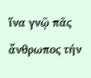ἵνα γνῷ πᾶς ἄνθρωπος τήν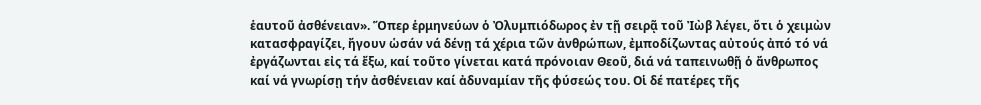ἑαυτοῦ ἀσθένειαν». Ὅπερ ἑρμηνεύων ὁ Ὀλυμπιόδωρος ἐν τῇ σειρᾷ τοῦ Ἰὼβ λέγει, ὅτι ὁ χειμὼν κατασφραγίζει, ἤγουν ὡσάν νά δένῃ τά χέρια τῶν ἀνθρώπων, ἐμποδίζωντας αὐτούς ἀπό τό νά ἐργάζωνται εἰς τά ἔξω, καί τοῦτο γίνεται κατά πρόνοιαν Θεοῦ, διά νά ταπεινωθῇ ὁ ἄνθρωπος καί νά γνωρίσῃ τήν ἀσθένειαν καί ἀδυναμίαν τῆς φύσεώς του. Οἱ δέ πατέρες τῆς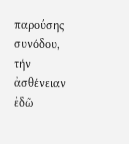παρούσης συνόδου, τήν ἀσθένειαν ἐδῶ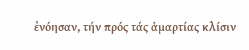ἐνόησαν, τήν πρός τάς ἁμαρτίας κλίσιν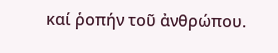καί ῥοπήν τοῦ ἀνθρώπου.